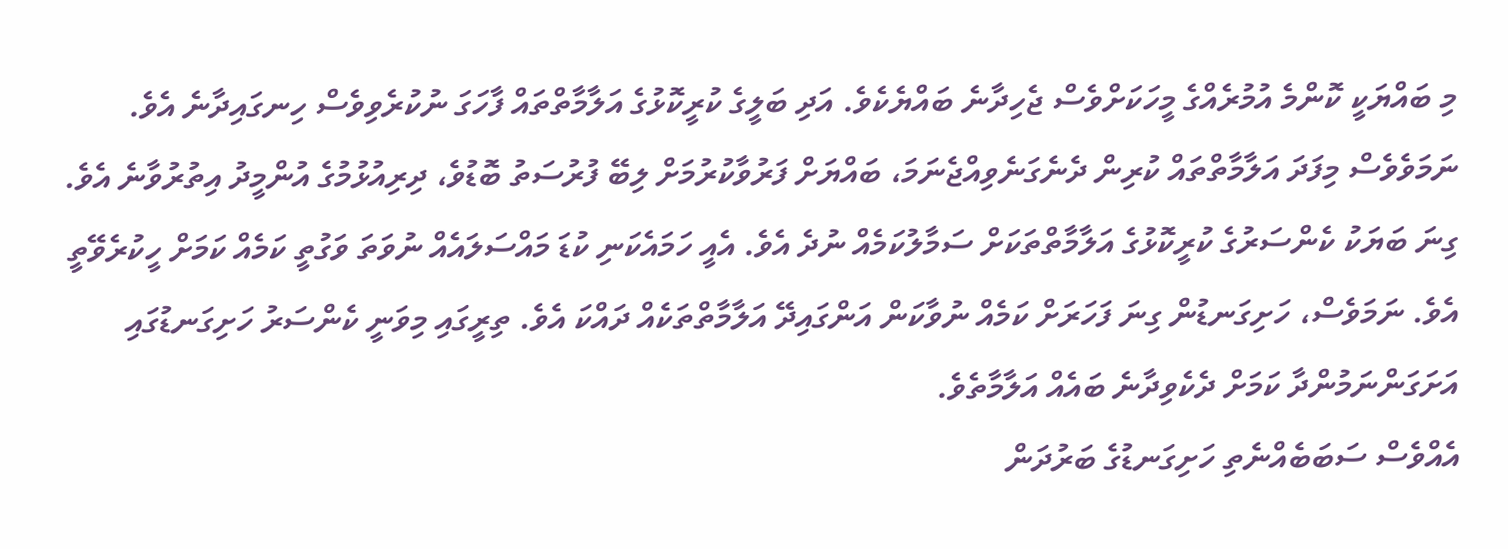މި ބައްޔަކީ ކޮންމެ އުމުރެއްގެ މީހަކަށްވެސް ޖެހިދާނެ ބައްޔެކެވެ. އަދި ބަލީގެ ކުރީކޮޅުގެ އަލާމާތްތައް ފާހަގަ ނުކުރެވިވެސް ހިނގައިދާނެ އެވެ. ނަމަވެވެސް މިފަދަ އަލާމާތްތައް ކުރިން ދެނެގަނެވިއްޖެނަމަ، ބައްޔަށް ފަރުވާކުރުމަށް ލިބޭ ފުރުސަތު ބޮޑުވެ، ދިރިއުޅުމުގެ އުންމީދު އިތުރުވާނެ އެވެ.
ގިނަ ބަޔަކު ކެންސަރުގެ ކުރީކޮޅުގެ އަލާމާތްތަކަށް ސަމާލުކަމެއް ނުދެ އެވެ. އެއީ ހަމައެކަނި ކުޑަ މައްސަލައެއް ނުވަތަ ވަގުތީ ކަމެއް ކަމަށް ހީކުރެވޭތީ އެވެ. ނަމަވެސް، ހަށިގަނޑުން ގިނަ ފަހަރަށް ކަމެއް ނުވާކަން އަންގައިދޭ އަލާމާތްތަކެއް ދައްކަ އެވެ. ތިރީގައި މިވަނީ ކެންސަރު ހަށިގަނޑުގައި އަށަގަންނަމުންދާ ކަމަށް ދެކެވިދާނެ ބައެއް އަލާމާތެވެ.
އެއްވެސް ސަބަބެއްނެތި ހަށިގަނޑުގެ ބަރުދަން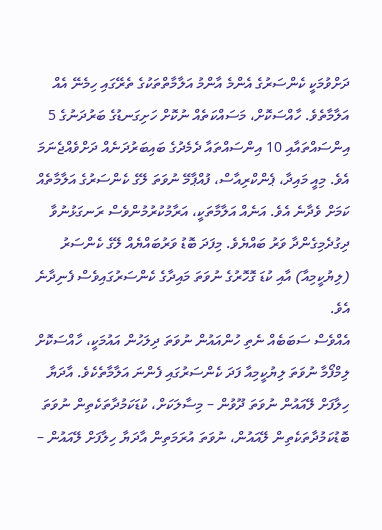ދަށްވުމަކީ ކެންސަރުގެ އެންމެ އާންމު އަލާމާތްތަކުގެ ތެރޭގައި ހިމެނޭ އެއް އަލާމާތެވެ. ހާއްސަކޮށް، މަސައްކަތެއް ނުކޮށް ހަށިގަނޑުގެ ބަރުދަނުގެ 5 އިންސައްތައާއި 10 އިންސައްތައާ ދެމެދުގެ ބައިބަރުދަނެއް ދަށްވެއްޖެނަމަ އެވެ. މިއީ މައިދާ، ޕެންކްރިއާސް، ފުއްޕާމޭ ނުވަތަ ލޭގެ ކެންސަރުގެ އަލާމާތެއް ކަމަށް ވެދާނެ އެވެ. އަނެއް އަލާމާތަކީ، އަރާމުކުރުމުންވެސް ރަނގަޅުނުވާ ދިގުދެމިގެންދާ ވަރު ބައްޔެވެ. މިފަދަ ބޮޑު ވަރުބައްޔެއް ލޭގެ ކެންސަރު (ލިޔުކީމިއާ) އާއި ކުޑަ ގޮހޮރުގެ ނުވަތަ މައިދާގެ ކެންސަރުގައިވެސް ފެނިދާނެ އެވެ.
އެއްވެސް ސަބަބެއް ނެތި ހުންއައުން ނުވަތަ ދިލަހުން އައުމަކީ، ހާއްސަކޮށް ލިމްފޯމާ ނުވަތަ ލިޔުކީމިއާ ފަދަ ކެންސަރުގައި ފެންނަ އަލާމާތެކެވެ. އާދަޔާ ހިލާފަށް ލޭއައުން ނުވަތަ ދޫވުން – މިސާލަކަށް، ކުޑަކަމުދާތަކެތިން ނުވަތަ ބޮޑުކަމުދާތަކެތިން ލޭއައުން، ނުވަތަ އުރަމަތިން އާދަޔާ ހިލާފަށް ލޭއައުން –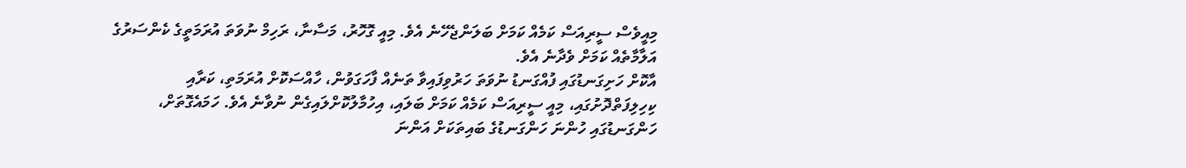މިއީވެސް ސީރިއަސް ކަމެއް ކަމަށް ބަލަންޖެހޭނެ އެވެ. މިއީ ގޮހޮރު، މަސާނާ، ރަހިމް ނުވަތަ އުރަމަތީގެ ކެންސަރުގެ އަލާމާތެއް ކަމަށް ވެދާނެ އެވެ.
އާކޮށް ހަށިގަނޑުގައި ފުއްގަނޑު ނުވަތަ ހަރުވިފައިވާ ތަނެއް ފާހަގަވުން، ހާއްސަކޮށް އުރަމަތި، ކަރާއި ކިހިލިފަތްދޮށުގައި، މިއީ ސީރިއަސް ކަމެއް ކަމަށް ބަލައި، އިހުމާލުކޮށްލައިގެން ނުވާނެ އެވެ. ހަމައެގޮތަށް، ހަންގަނޑުގައި ހުންނަ ހަންގަނޑުގެ ބައިތަކަށް އަންނަ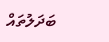ބަދަލުތައް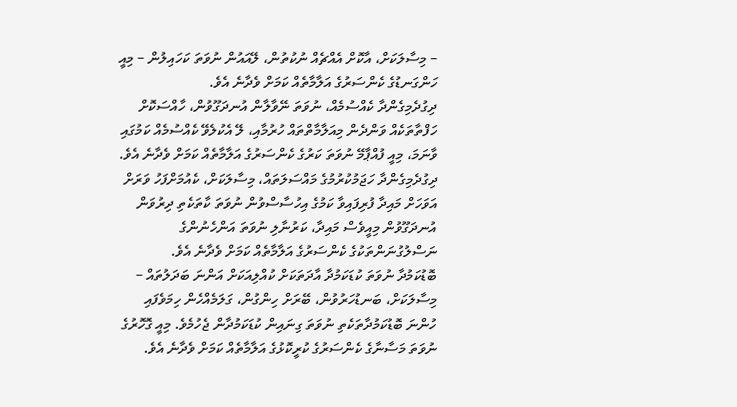– މިސާލަކަށް، އާކޮށް އެއްޗެއް ނުކުތުން، ލޭއައުން ނުވަތަ ކަހައިލުން – މިއީ ހަންގަނޑުގެ ކެންސަރުގެ އަލާމާތެއް ކަމަށް ވެދާނެ އެވެ.
ދިގުދެމިގެންދާ ކެއްސުމެއް، ނުވަތަ ނޭވާލާން އުނދަގޫވުން، ހާއްސަކޮށް ހަފްތާތަކެއް ވަންދެން މިއަލާމާތްތައް ހުރުމާއި، ލޭ އެކުލެވޭ ކެއްސުމެއް ކަމުގައި ވާނަމަ، މިއީ ފުއްޕާމޭ ނުވަތަ ކަރުގެ ކެންސަރުގެ އަލާމާތެއް ކަމަށް ވެދާނެ އެވެ. ދިގުދެމިގެންދާ ހަޖަމުކުރުމުގެ މައްސަލަތައް، މިސާލަކަށް، ކެއުމަށްފަހު ވަރަށް އަވަހަށް މައިދާ ފުރިފައިވާ ކަމުގެ އިހުސާސްވުން ނުވަތަ ކާތަކެތި ދިރުވަން އުނދަގޫވުން މިއީވެސް މައިދާ، ކަރުނާލި ނުވަތަ އަންހެނުންގެ ނަސްލުގުނަންތަކުގެ ކެންސަރުގެ އަލާމާތެއް ކަމަށް ވެދާނެ އެވެ.
ބޮޑުކަމުދާ ނުވަތަ ކުޑަކަމުދާ އާދަތަކަށް ކުއްލިއަކަށް އަންނަ ބަދަލުތައް – މިސާލަކަށް، ބަނޑުހަރުވުން، ބޭރަށް ހިންގުން، ގަލަމެއްހެން ހިމަވެފައި ހުންނަ ބޮޑުކަމުދާތަކެތި ނުވަތަ ގިނައިން ކުޑަކަމުދާން ޖެހުމެވެ. މިއީ ގޮހޮރުގެ ނުވަތަ މަސާނާގެ ކެންސަރުގެ ކުރީކޮޅުގެ އަލާމާތެއް ކަމަށް ވެދާނެ އެވެ.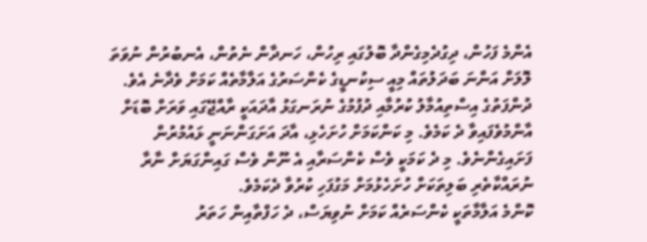އެންމެ ފަހުން، ދިގުދެމިގެންދާ ބޮލުގައި ރިހުން، ހަނދާން ނެތުން، އެނބުރުން ނުވަތަ ލޮލަށް އަންނަ ބަދަލުތައް މިއީ ސިކުނޑީގެ ކެންސަރުގެ އަލާމާތެއް ކަމަށް ވެދާނެ އެވެ.
ދުންފަތުގެ އިސްތިއުމާލު ކުރުމާއި ދުފުމުގެ ނުރަނގަޅު އާދައަކީ ރާއްޖޭގައި ވަރަށް ބޮޑަށް އާންމުވެފައިވާ ދެ ކަމެވެ. މި ކަންކަމަށް ހުށަހެޅި، އާދަ އަށަގަންނަނީ ޅައުމުރުން ފަށައިގެންނެވެ. މި ދެ ކަމަކީ ވެސް ކެންސަރާއި އެ ނޫން ވެސް ގައިންގަޔަށް ނާރާ ނުރައްކާތެރި ބަލިތަކަށް ހުށަހެޅުމަށް މަގުފަހި ކުރުވާ ދެކަމެވެ.
ކޮންމެ އަލާމާތަކީ ކެންސަރެއް ކަމަށް ނުވިޔަސް، ދެ ހަފްތާއިން ހަތަރު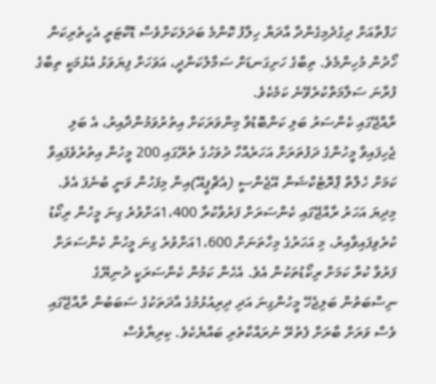ހަފްތާއަށް ދިގުދެމިގެންދާ އާދަޔާ ހިލާފު ކޮންމެ ބަދަލަކަށްވެސް ޑޮކްޓަރީ އެހީތެރިކަން ހޯދުން މުހިންމެވެ. ތިބާގެ ހަށިގަނޑަށް ސަމާލުކަންދީ، އަވަހަށް ފިޔަވަޅު އެޅުމަކީ ތިބާގެ ފުރާނަ ސަލާމަތްކުރެވޭނެ ކަމެކެވެ.
ރާއްޖޭގައި ކެންސަރު ބަލި ކަންބޮޑުވާ މިންވަރަކަށް އިތުރުވަމުންދާއިރު، އެ ބަލި ޖެހިފައިވާ މީހުންގެ ދަފުތަރަށް އަހަރެއްހާ ދުވަހުގެ ތެރޭގައި 200 މީހުން އިތުރުވެފައިވާ ކަމަށް ހެލްތް ޕްރޮޓެކްޝަން އޭޖެންސީ (އެޗްޕީއޭ)އިން މިފަހުން ވަނީ ބުނެފަ އެވެ.
މިދިޔަ އަހަރު ރާއްޖޭގައި ކެންސަރަށް ފަރުވާކުރާ 1،400އަށްވުރެ ގިނަ މީހުން ރިކޯޑު ކުރެވިފައިވާއިރު، މި އަހަރުގެ މިހާތަނަށް 1،600އަށްވުރެ ގިނަ މީހުން ކެންސަރަށް ފަރުވާ ކުރާ ކަމަށް ރިކޯޑުތަކުން އެވެ. އެހެން ކަމުން ކެންސަރަކީ ދުނިޔޭގެ ނިސްބަތުން ބަލިޖެހޭ މީހުންގިނަ އަދި ދިރިއުޅުމުގެ އާދަތަކުގެ ސަބަބުން ރާއްޖޭގައި ވެސް ވަރަށް ބާރަށް ފެތުރޭ ނުރައްކާތެރި ބައްޔެކެވެ. ކިރިޔާވެސް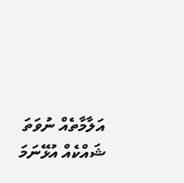އަލާމާތެއް ނުވަތަ ޝައްކެއް އުޅޭނަމަ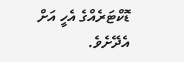ޑޮކްޓަރެއްގެ އެހީ އަށް އެދޭށެވެ.